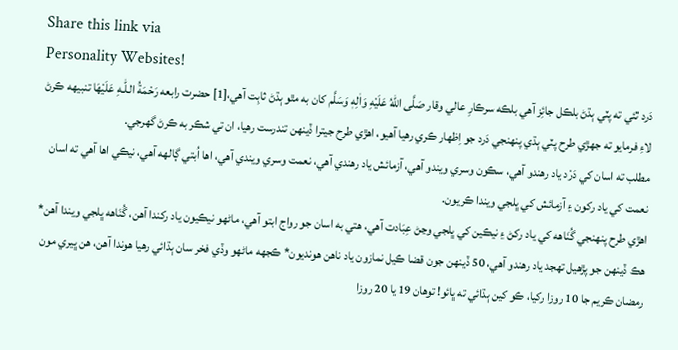Share this link via
Personality Websites!
دَرد ٿئي ته پٽي ٻڌڻ بلڪل جائِز آهي بلڪه سرڪارِ عالي وقار صَلَّى اللهُ عَلَيْهِ وَاٰلِهٖ وَسَلَّم کان به مٿو ٻڌڻ ثابِت آهي،[1] حضرت رابعه رَحْمَةُ الـلّٰـهِ عَلَيْهَا تنبيهه ڪرڻ لاءِ فرمايو ته جهڙي طرح پٽي ٻڌي پنهنجي دَرد جو اِظهار ڪري رهيا آهيو، اهڙي طرح جيترا ڏينهن تندرست رهيا، ان تي شڪر به ڪرڻ گهرجي.
مطلب ته اسان کي دَرْد ياد رهندو آهي، سڪون وسري ويندو آهي، آزمائش ياد رهندي آهي، نعمت وسري ويندي آهي، اها اُبتي ڳالهه آهي، نيڪي اها آهي ته اسان نعمت کي ياد رکون ۽ آزمائش کي ڀلجي ويندا ڪريون.
اهڙي طرح پنهنجي گُنَاهه کي ياد رکڻ ۽ نيڪين کي ڀلجي وڃڻ عِبَادت آهي، هتي به اسان جو رواج ابتو آهي، ماڻهو نيڪيون ياد رکندا آهن، گُنَاهه ڀلجي ويندا آهن* هڪ ڏينهن جو پڙهيل تهجد ياد رهندو آهي، 50 ڏينهن جون قضا ڪيل نمازون ياد ناهن هونديون* ڪجهه ماڻهو وڏي فخر سان ٻڌائي رهيا هوندا آهن، هن ڀيري مون رمضان ڪريم جا 10 روزا رکيا، ڪو کين ٻڌائي ته ڀائو! توهان 19 يا 20 روزا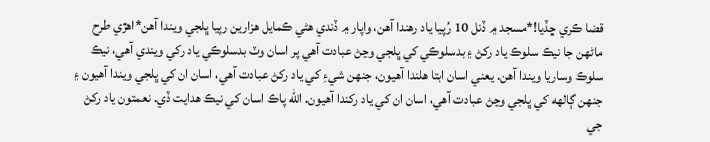قضا ڪري ڇڏيا!*مسجد ۾ ڏنل 10 رُپيا ياد رهندا آهن، واپار ۾ ڏندي هڻي ڪمايل هزارين رپيا ڀلجي ويندا آهن*اهڙي طرح ماڻهن جا نيڪ سلوڪ ياد رکڻ ۽ بدسلوڪي کي ڀلجي وڃڻ عبادت آهي پر اسان وٽ بدسلوڪي ياد رکي ويندي آهي، نيڪ سلوڪ وساريا ويندا آهن. يعني اسان ابتا هلندا آهيون، جنهن شيءِ کي ياد رکڻ عبادت آهي، اسان ان کي ڀلجي ويندا آهيون ۽ جنهن ڳالهه کي ڀلجي وڃڻ عبادت آهي، اسان ان کي ياد رکندا آهيون. الله پاڪ اسان کي نيڪ هدايت ڏي. نعمتون ياد رکڻ جي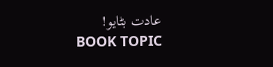عادت بڻايو!
BOOK TOPIC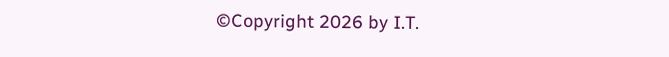©Copyright 2026 by I.T.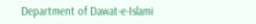Department of Dawat-e-Islami